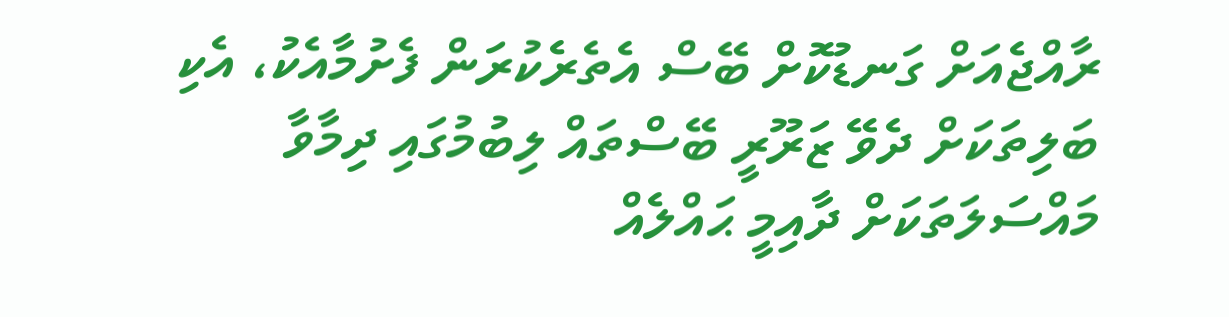ރާއްޖެއަށް ގަނޑުކޮށް ބޭސް އެތެރެކުރަން ފެށުމާއެކު، އެކި ބަލިތަކަށް ދެވޭ ޒަރޫރީ ބޭސްތައް ލިބުމުގައި ދިމާވާ މައްސަލަތަކަށް ދާއިމީ ޙައްލެއް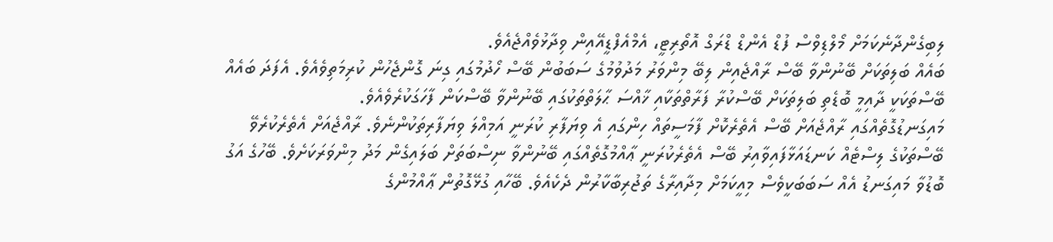ލިބިގެންދާނެކަމަށް މޯލްޑިވްސް ފުޑް އެންޑް ޑްރަގް އޮތޯރިޓީ، އެމްއެފްޑީއޭއިން ވިދާޅުވެއްޖެއެވެ.
ބައެއް ބަލިތަކަށް ބޭނުންވާ ބޭސް ރާއްޖެއިން ލިބޭ މިންވަރު މަދުވުމުގެ ސަބަބުން ބޭސް ހޯދުމުގައި ގިނަ ގޮންޖެހުން ކުރިމަތިވެއެވެ. އެފަދަ ބައެއް ބޭސްތަކަކީ ދާއިމީ ބޮޑެތި ބަލިތަކަށް ބޭސްކުރާ ފަރާތްތަކާއި ޚާއްސަ ޙާލަތްތަކުގައި ބޭނުންވާ ބޭސްކަން ފާހަގަކުރެވެއެވެ.
މައިގަނޑުގޮތެއްގައި ރާއްޖެއަށް ބޭސް އެތެރެކޮށް ފާމަސީތައް ހިންގައި އެ ވިޔަފާރި ކުރަނީ އަމިއްލަ ވިޔަފާރިތަކުންނެވެ. ރާއްޖެއަށް އެތެރެކުރެވޭ ބޭސްތަކުގެ ލިސްޓެއް ކަނޑައަޅާފައިވާއިރު ބޭސް އެތެރެކުރަނީ ޢާއްމުގޮތެއްގައި ބޭނުންވާ ނިސްބަތަށް ބަލައިގެން މަދު މިންވަރަކަށެވެ. ބޭހުގެ އަގު ބޮޑުވާ މައިގަނޑު އެއް ސަބަބަކީވެސް މިއީކަމަށް މިދާއިރާގެ ތަޖުރިބާކާރުން ދެކެއެވެ. ބޭހާއި ގުޅޭގޮތުން ޢާއްމުންގެ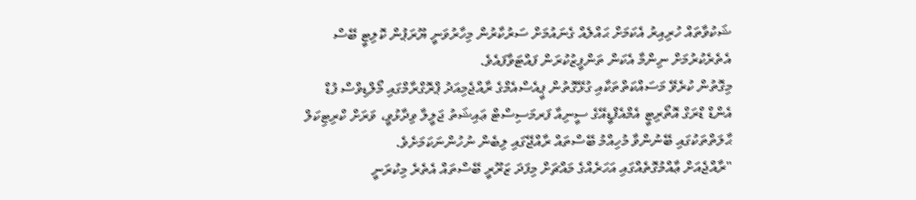ޝަކުވާތައް ހުރިއިރު އެކަމަށް ޙައްލެއް ގެނައުމަށް ސަރުކާރުން މިހާރުވަނީ ޔޫރަޕުން ކޮލިޓީ ބޭސް އެތެރެކުރުމަށް ނިންމާ އެކަން ތަންފީޒުކުރަން ފައްޓަވާފައެވެ.
މިގޮތުން ކުރެވޭ މަސައްކަތްތަކާއި ގުޅޭގޮތުން ޕީއެސްއެމްގެ ރާއްޖެމިއަދު ޕްރޮގްރާމްގައި މޯލްޑިވްސް ފުޑް އެންޑް ޑްރަގް އޮތޯރިޓީ އެމްއެފްޑީއޭގެ ސީނިއާ ފަރމަސިސްޓް ޢައިޝަތު ޖަލީލާ ވިދާޅުވީ، ވަރަށް ކްރިޓިކަލް ޙާލަތްތަކުގައި ބޭނުންވާ މުހިއްމު ބޭސްތައް ރާއްޖޭގައި ލިބެން ނުހުންނަކަމަށެވެ.
"ރާއްޖެއަށް ޢާއްމުގޮތެއްގައި އަހަރެއްގެ މައްޗަށް މިފަދަ ޒަރޫރީ ބޭސްތައް އެތެރެ މިކުރަނީ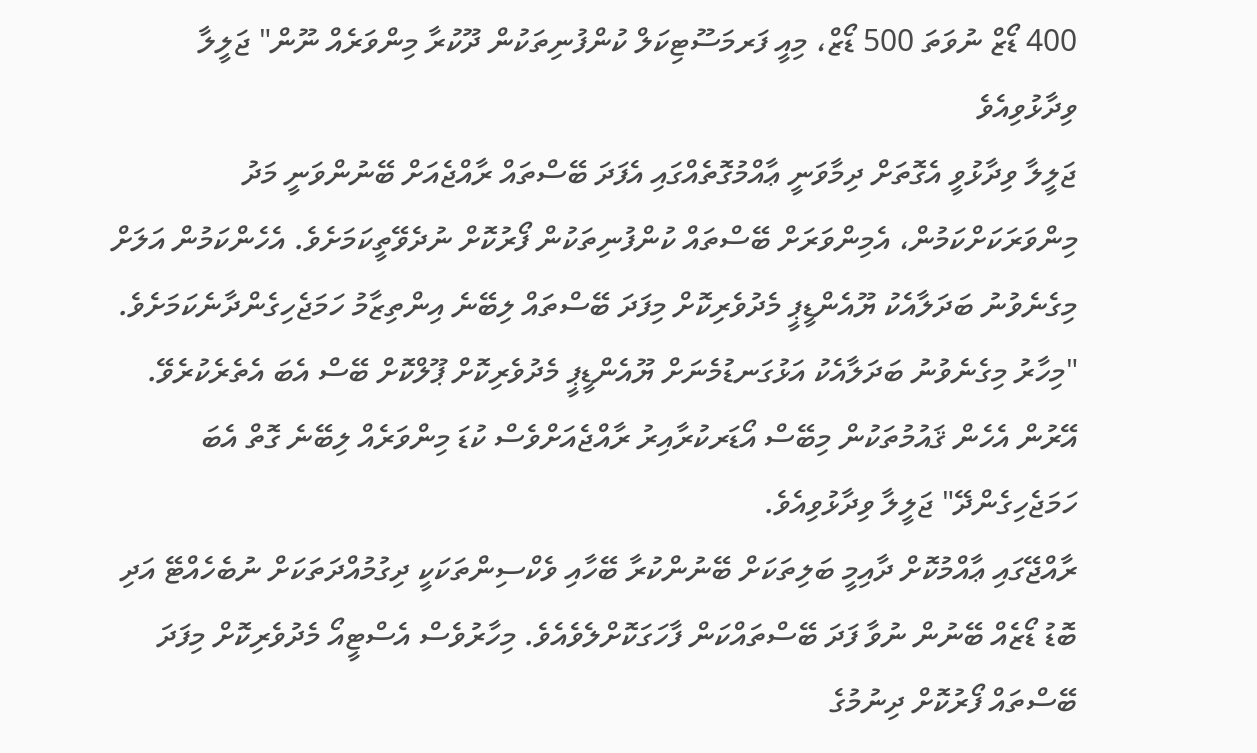400 ޑޯޒް ނުވަތަ 500 ޑޯޒް، މިއީ ފަރމަސޫޓިކަލް ކުންފުނިތަކުން ދޫކުރާ މިންވަރެއް ނޫން" ޖަލީލާ ވިދާޅުވިއެވެ
ޖަލީލާ ވިދާޅުވީ އެގޮތަށް ދިމާވަނީ ޢާއްމުގޮތެއްގައި އެފަދަ ބޭސްތައް ރާއްޖެއަށް ބޭނުންވަނީ މަދު މިންވަރަކަށްކަމުން، އެމިންވަރަށް ބޭސްތައް ކުންފުނިތަކުން ފޯރުކޮށް ނުދެވޭތީކަމަށެވެ. އެހެންކަމުން އަލަށް މިގެނެވުނު ބަދަލާއެކު ޔޫއެންޑީޕީ މެދުވެރިކޮށް މިފަދަ ބޭސްތައް ލިބޭނެ އިންތިޒާމު ހަމަޖެހިގެންދާނެކަމަށެވެ.
"މިހާރު މިގެނެވުނު ބަދަލާއެކު އަޅުގަނޑުމެނަށް ޔޫއެންޑީޕީ މެދުވެރިކޮށް ޕޫލްކޮށް ބޭސް އެބަ އެތެރެކުރެވޭ. އޭރުން އެހެން ޤައުމުތަކުން މިބޭސް އޯޑަރކުރާއިރު ރާއްޖެއަށްވެސް ކުޑަ މިންވަރެއް ލިބޭނެ ގޮތް އެބަ ހަމަޖެހިގެންދޭ" ޖަލީލާ ވިދާޅުވިއެވެ.
ރާއްޖޭގައި ޢާއްމުކޮށް ދާއިމީ ބަލިތަކަށް ބޭނުންކުރާ ބޭހާއި ވެކްސިންތަކަކީ ދިގުމުއްދަތަކަށް ނުބެހެއްޓޭ އަދި ބޮޑު ޑޯޒެއް ބޭނުން ނުވާ ފަދަ ބޭސްތައްކަން ފާހަގަކޮށްލެވެއެވެ. މިހާރުވެސް އެސްޓީއޯ މެދުވެރިކޮށް މިފަދަ ބޭސްތައް ފޯރުކޮށް ދިނުމުގެ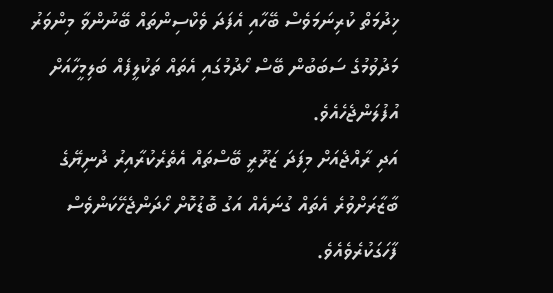ޚިދުމަތް ކުރިނަމަވެސް ބޭހާއި އެފަދަ ވެކްސިންތައް ބޭނުންވާ މިންވަރު މަދުވުމުގެ ސަބަބުން ބޭސް ހޯދުމުގައި އެތައް ތަކުލީފެއް ބަލިމީހާއަށް އުފުލަންޖެހެއެވެ.
އަދި ރާއްޖެއަށް މިފަދަ ޒަރޫރީ ބޭސްތައް އެތެރެކުރާއިރު ދުނިޔޭގެ ބާޒާރަށްވުރެ އެތައް ގުނައެއް އަގު ބޮޑުކޮށް ހޯދަންޖެހޭކަންވެސް ފާހަގަކުރެވެއެވެ.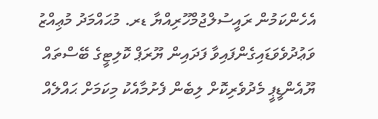އެހެންކަމުން ރައީސުލްޖުމްހޫރިއްޔާ ޑރ. މުޙައްމަދު މުޢިއްޒު ވަޢުދުވެވަޑައިގެންފައިވާ ފަދައިން ޔޫރަޕް ކޮލިޓީގެ ބޭސްތައް ޔޫއެންޑީޕީ މެދުވެރިކޮށް ލިބެން ފެށުމާއެކު މިކަމަށް ޙައްލެއް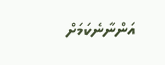އަންނާނެކަމަށް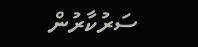ސަރުކާރުން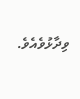ވިދާޅުވެއެވެ.